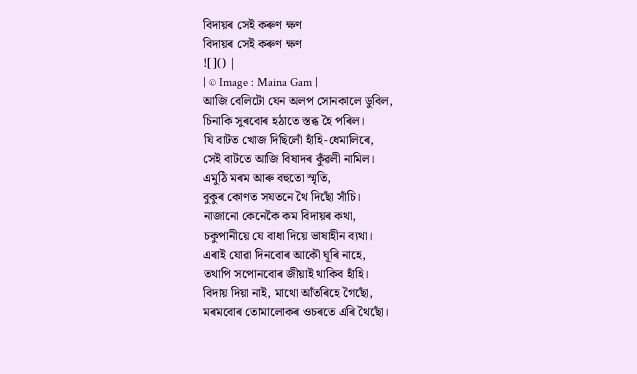বিদায়ৰ সেই কৰুণ ক্ষণ
বিদায়ৰ সেই কৰুণ ক্ষণ
![]() |
| © Image : Maina Gam |
আজি বেলিটো যেন অলপ সোনকালে ডুবিল,
চিনাকি সুৰবোৰ হঠাতে স্তব্ধ হৈ পৰিল।
যি বাটত খোজ দিছিলোঁ হাঁহি-ধেমালিৰে,
সেই বাটতে আজি বিষাদৰ কুঁৱলী নামিল।
এমুঠি মৰম আৰু বহুতো স্মৃতি,
বুকুৰ কোণত সযতনে থৈ দিছোঁ সাঁচি।
নাজানো কেনেকৈ কম বিদায়ৰ কথা,
চকুপানীয়ে যে বাধা দিয়ে ভাষাহীন ব্যথা।
এৰাই যোৱা দিনবোৰ আকৌ ঘূৰি নাহে,
তথাপি সপোনবোৰ জীয়াই থাকিব হাঁহি।
বিদায় দিয়া নাই, মাথো আঁতৰিহে গৈছোঁ,
মৰমবোৰ তোমালোকৰ ওচৰতে এৰি থৈছোঁ।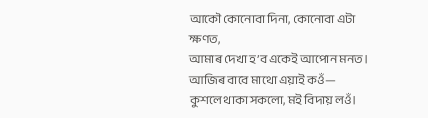আকৌ কোনোবা দিনা, কোনোবা এটা ক্ষণত,
আমাৰ দেখা হ’ব একেই আপোন মনত।
আজিৰ বাবে মাথো এয়াই কওঁ—
কুশলে থাকা সকলো, মই বিদায় লওঁ।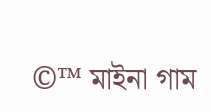©™ মাইনা গাম